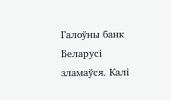Галоўны банк Беларусі зламаўся. Калі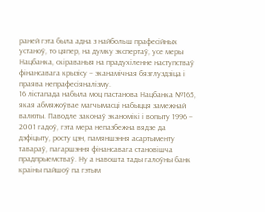раней гэта была адна з найбольш прафесійных устаноў, то цяпер, на думку экспертаў, усе меры Нацбанка, скіраваныя на прадухіленне наступстваў фінансавага крызісу – эканамічная бязглуздзіца і праява непрафесіяналізму.
16 лістапада набыла моц пастанова Нацбанка №165, якая абмяжоўвае магчымасці набыцця замежнай валюты. Паводле законаў эканомікі і вопыту 1996 – 2001 гадоў, гэта мера непазбежна вядзе да дэфіцыту, росту цэн, памяншэння асартыменту тавараў, пагаршэння фінансавага становішча прадпрыемстваў. Ну а навошта тады галоўны банк краіны пайшоў па гэтым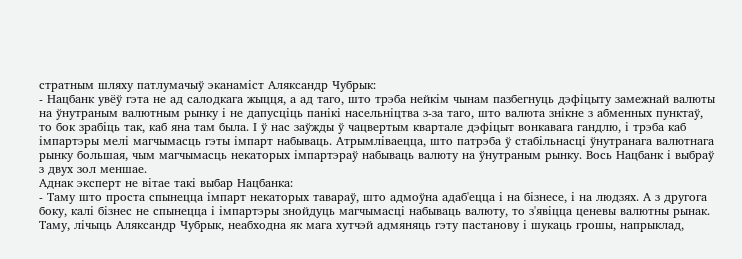стратным шляху патлумачыў эканаміст Аляксандр Чубрык:
- Нацбанк увёў гэта не ад салодкага жыцця, а ад таго, што трэба нейкім чынам пазбегнуць дэфіцыту замежнай валюты на ўнутраным валютным рынку і не дапусціць панікі насельніцтва з-за таго, што валюта знікне з абменных пунктаў, то бок зрабіць так, каб яна там была. І ў нас заўжды ў чацвертым квартале дэфіцыт вонкавага гандлю, і трэба каб імпартэры мелі магчымасць гэты імпарт набываць. Атрымліваецца, што патрэба ў стабільнасці ўнутранага валютнага рынку большая, чым магчымасць некаторых імпартэраў набываць валюту на ўнутраным рынку. Вось Нацбанк і выбраў з двух зол меншае.
Аднак эксперт не вітае такі выбар Нацбанка:
- Таму што проста спынецца імпарт некаторых тавараў, што адмоўна адаб'ецца і на бізнесе, і на людзях. А з другога боку, калі бізнес не спынецца і імпартэры знойдуць магчымасці набываць валюту, то з'явіцца ценевы валютны рынак.
Таму, лічыць Аляксандр Чубрык, неабходна як мага хутчэй адмяняць гэту пастанову і шукаць грошы, напрыклад,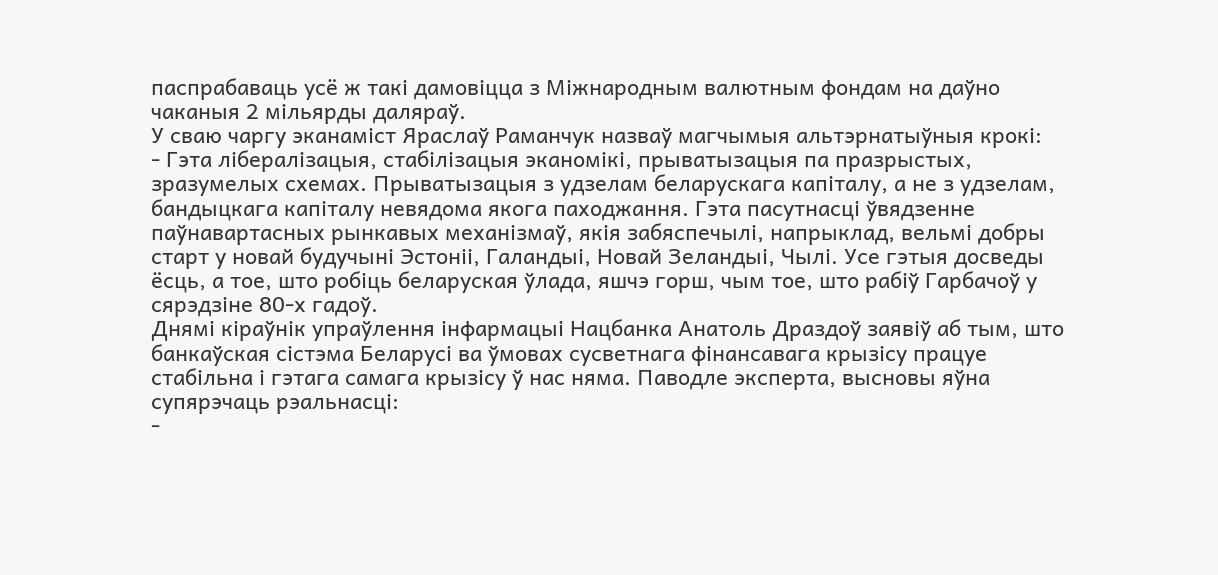паспрабаваць усё ж такі дамовіцца з Міжнародным валютным фондам на даўно чаканыя 2 мільярды даляраў.
У сваю чаргу эканаміст Яраслаў Раманчук назваў магчымыя альтэрнатыўныя крокі:
- Гэта лібералізацыя, стабілізацыя эканомікі, прыватызацыя па празрыстых, зразумелых схемах. Прыватызацыя з удзелам беларускага капіталу, а не з удзелам, бандыцкага капіталу невядома якога паходжання. Гэта пасутнасці ўвядзенне паўнавартасных рынкавых механізмаў, якія забяспечылі, напрыклад, вельмі добры старт у новай будучыні Эстоніі, Галандыі, Новай Зеландыі, Чылі. Усе гэтыя досведы ёсць, а тое, што робіць беларуская ўлада, яшчэ горш, чым тое, што рабіў Гарбачоў у сярэдзіне 80-х гадоў.
Днямі кіраўнік упраўлення інфармацыі Нацбанка Анатоль Драздоў заявіў аб тым, што банкаўская сістэма Беларусі ва ўмовах сусветнага фінансавага крызісу працуе стабільна і гэтага самага крызісу ў нас няма. Паводле эксперта, высновы яўна супярэчаць рэальнасці:
-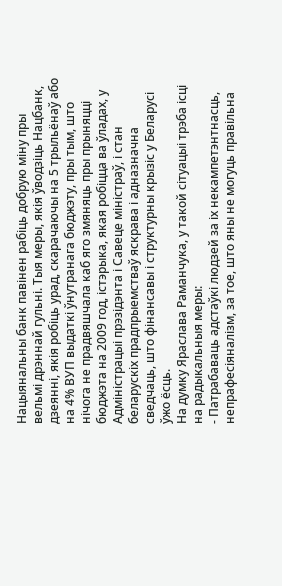Нацыянальны банк павінен рабіць добрую міну пры вельмі дрэннай гульні. Тыя меры, якія ўводзіць Нацбанк, дзеянні, якія робіць урад, скарачаючы на 5 трыльёнаў або на 4% ВУП выдаткі ўнутранага бюджэту, пры тым, што нічога не прадвяшчала каб яго змяняць пры прыняцці бюджэта на 2009 год, істэрыка, якая робіцца ва ўладах, у Адміністрацыі прэзідэнта і Савеце міністраў, і стан беларускіх прадпрыемстваў яскрава і адназначна сведчаць, што фінансавы і структурны крызіс у Беларусі ўжо ёсць.
На думку Яраслава Раманчука, у такой сітуацыі трэба ісці на радыкальныя меры:
- Патрабаваць адстаўкі людзей за іх некампетэнтнасць, непрафесіяналізм, за тое, што яны не могуць правільна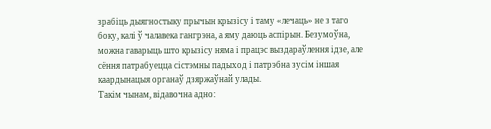зрабіць дыягностыку прычын крызісу і таму «лечаць» не з таго боку, калі ў чалавека гангрэна, а яму даюць аспірын. Безумоўна, можна гаварыць што крызісу няма і працэс выздараўлення ідзе, але сёння патрабуецца сістэмны падыход і патрэбна зусім іншая каардынацыя органаў дзяржаўнай улады.
Такім чынам, відавочна адно: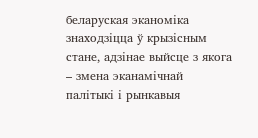беларуская эканоміка знаходзіцца ў крызісным стане, адзінае выйсце з якога – змена эканамічнай палітыкі і рынкавыя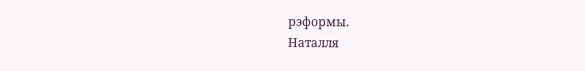рэформы.
Наталля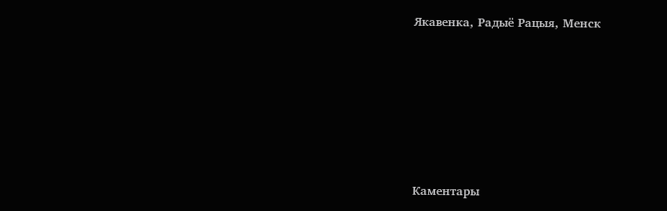Якавенка, Радыё Рацыя, Менск







Каментары